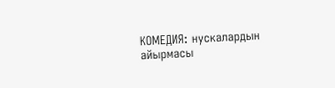КОМЕДИЯ: нускалардын айырмасы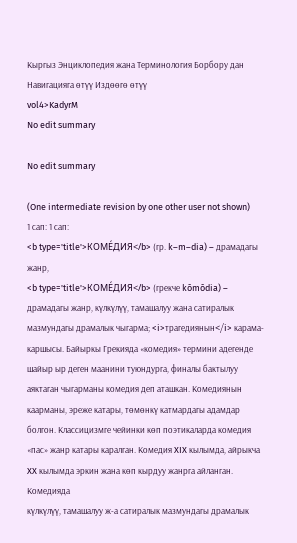Кыргыз Энциклопедия жана Терминология Борбору дан
Навигацияга өтүү Издөөгө өтүү
vol4>KadyrM
No edit summary

No edit summary

(One intermediate revision by one other user not shown)
1 сап: 1 сап:
<b type='title'>КОМЕ́ДИЯ</b> (гр. k–m–dia) – драмадагы жанр,
<b type='title'>КОМЕ́ДИЯ</b> (грекче kõmõdia) – драмадагы жанр, күлкүлүү, тамашалуу жана сатиралык мазмундагы драмалык чыгарма; <i>трагедиянын</i> карама-каршысы. Байыркы Грекияда «комедия» термини адегенде шайыр ыр деген маанини туюндурга, финалы бактылуу аяктаган чыгарманы комедия деп аташкан. Комедиянын каарманы, эреже катары, төмөнкү катмардагы адамдар болгон. Классицизмге чейинки көп поэтикаларда комедия «пас» жанр катары каралган. Комедия XIX кылымда, айрыкча XX кылымда эркин жана көп кырдуу жанрга айланган. Комедияда
күлкүлүү, тамашалуу ж-а сатиралык мазмундагы драмалык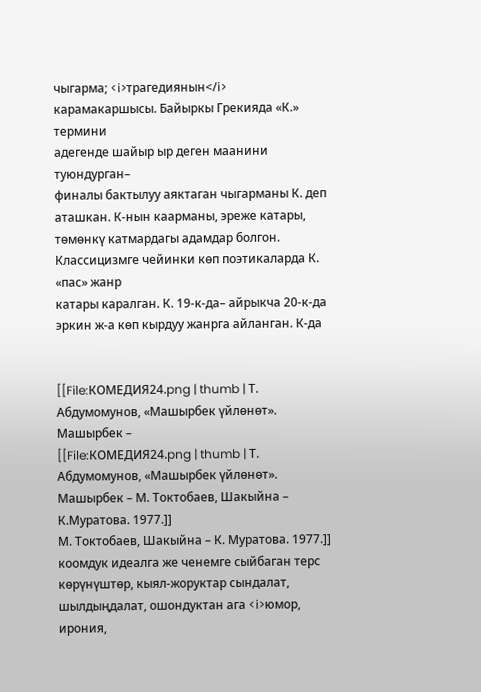чыгарма; <i>трагедиянын</i> карамакаршысы. Байыркы Грекияда «К.» термини
адегенде шайыр ыр деген маанини туюндурган–
финалы бактылуу аяктаган чыгарманы К. деп аташкан. К-нын каарманы, эреже катары, төмөнкү катмардагы адамдар болгон. Классицизмге чейинки көп поэтикаларда К. «пас» жанр
катары каралган. К. 19-к-да– айрыкча 20-к-да
эркин ж-а көп кырдуу жанрга айланган. К-да


[[File:КОМЕДИЯ24.png | thumb | Т. Абдумомунов, «Машырбек үйлөнөт». Машырбек –
[[File:КОМЕДИЯ24.png | thumb | Т. Абдумомунов, «Машырбек үйлөнөт». Машырбек – М. Токтобаев, Шакыйна – К.Муратова. 1977.]]
М. Токтобаев, Шакыйна – К. Муратова. 1977.]]
коомдук идеалга же ченемге сыйбаган терс көрүнүштөр, кыял-жоруктар сындалат, шылдыңдалат, ошондуктан ага <i>юмор, ирония,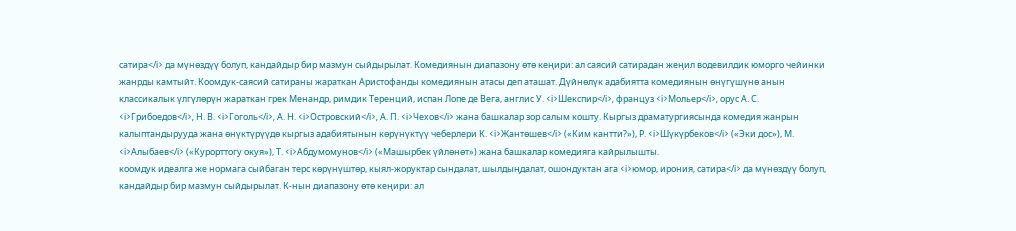сатира</i> да мүнөздүү болуп, кандайдыр бир мазмун сыйдырылат. Комедиянын диапазону өтө кеңири: ал саясий сатирадан жеңил водевилдик юморго чейинки жанрды камтыйт. Коомдук-саясий сатираны жараткан Аристофанды комедиянын атасы деп аташат. Дүйнөлүк адабиятта комедиянын өнүгүшүнө анын классикалык үлгүлөрүн жараткан грек Менандр, римдик Теренций, испан Лопе де Вега, англис У. <i>Шекспир</i>, француз <i>Мольер</i>, орус А. С. <i>Грибоедов</i>, Н. В. <i>Гоголь</i>, А. Н. <i>Островский</i>, А. П. <i>Чехов</i> жана башкалар зор салым кошту. Кыргыз драматургиясында комедия жанрын калыптандырууда жана өнүктүрүүдө кыргыз адабиятынын көрүнүктүү чеберлери К. <i>Жантөшев</i> («Ким кантти?»), Р. <i>Шүкүрбеков</i> («Эки дос»), М. <i>Алыбаев</i> («Курорттогу окуя»), Т. <i>Абдумомунов</i> («Машырбек үйлөнөт») жана башкалар комедияга кайрылышты.
коомдук идеалга же нормага сыйбаган терс көрүнүштөр, кыял-жоруктар сындалат, шылдыңдалат, ошондуктан ага <i>юмор, ирония, сатира</i> да мүнөздүү болуп, кандайдыр бир мазмун сыйдырылат. К-нын диапазону өтө кеңири: ал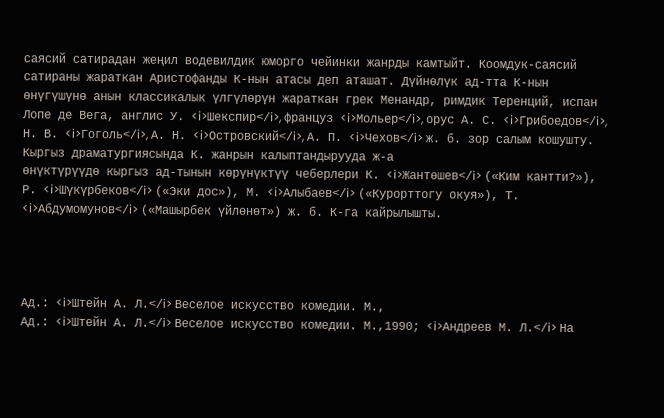саясий сатирадан жеңил водевилдик юморго чейинки жанрды камтыйт. Коомдук-саясий сатираны жараткан Аристофанды К-нын атасы деп аташат. Дүйнөлүк ад-тта К-нын өнүгүшүнө анын классикалык үлгүлөрүн жараткан грек Менандр, римдик Теренций, испан Лопе де Вега, англис У. <i>Шекспир</i>, француз <i>Мольер</i>, орус А. С. <i>Грибоедов</i>, Н. В. <i>Гоголь</i>, А. Н. <i>Островский</i>, А. П. <i>Чехов</i> ж. б. зор салым кошушту. Кыргыз драматургиясында К. жанрын калыптандырууда ж-а
өнүктүрүүдө кыргыз ад-тынын көрүнүктүү чеберлери К. <i>Жантөшев</i> («Ким кантти?»), Р. <i>Шүкүрбеков</i> («Эки дос»), М. <i>Алыбаев</i> («Курорттогу окуя»), Т. <i>Абдумомунов</i> («Машырбек үйлөнөт») ж. б. К-га кайрылышты.




Ад.: <i>Штейн А. Л.</i> Веселое искусство комедии. М.,
Ад.: <i>Штейн А. Л.</i> Веселое искусство комедии. М.,1990; <i>Андреев М. Л.</i> На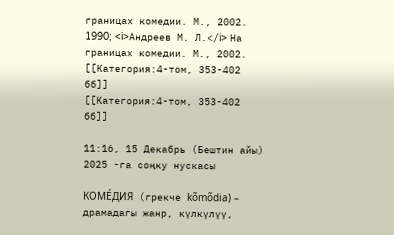границах комедии. М., 2002.
1990; <i>Андреев М. Л.</i> На границах комедии. М., 2002.
[[Категория:4-том, 353-402 бб]]
[[Категория:4-том, 353-402 бб]]

11:16, 15 Декабрь (Бештин айы) 2025 -га соңку нускасы

КОМЕ́ДИЯ (грекче kõmõdia) – драмадагы жанр, күлкүлүү,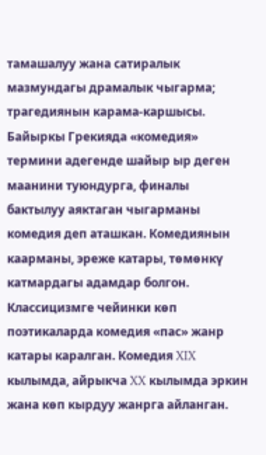тамашалуу жана сатиралык мазмундагы драмалык чыгарма; трагедиянын карама-каршысы. Байыркы Грекияда «комедия» термини адегенде шайыр ыр деген маанини туюндурга, финалы бактылуу аяктаган чыгарманы комедия деп аташкан. Комедиянын каарманы, эреже катары, төмөнкү катмардагы адамдар болгон. Классицизмге чейинки көп поэтикаларда комедия «пас» жанр катары каралган. Комедия XIX кылымда, айрыкча XX кылымда эркин жана көп кырдуу жанрга айланган.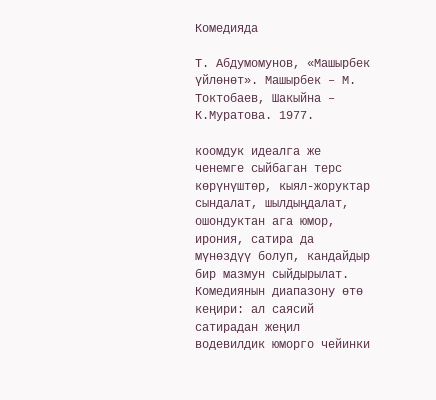Комедияда

Т. Абдумомунов, «Машырбек үйлөнөт». Машырбек – М. Токтобаев, Шакыйна – К.Муратова. 1977.

коомдук идеалга же ченемге сыйбаган терс көрүнүштөр, кыял-жоруктар сындалат, шылдыңдалат, ошондуктан ага юмор, ирония, сатира да мүнөздүү болуп, кандайдыр бир мазмун сыйдырылат. Комедиянын диапазону өтө кеңири: ал саясий сатирадан жеңил водевилдик юморго чейинки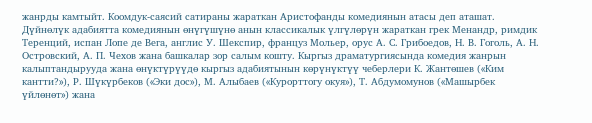жанрды камтыйт. Коомдук-саясий сатираны жараткан Аристофанды комедиянын атасы деп аташат. Дүйнөлүк адабиятта комедиянын өнүгүшүнө анын классикалык үлгүлөрүн жараткан грек Менандр, римдик Теренций, испан Лопе де Вега, англис У. Шекспир, француз Мольер, орус А. С. Грибоедов, Н. В. Гоголь, А. Н. Островский, А. П. Чехов жана башкалар зор салым кошту. Кыргыз драматургиясында комедия жанрын калыптандырууда жана өнүктүрүүдө кыргыз адабиятынын көрүнүктүү чеберлери К. Жантөшев («Ким кантти?»), Р. Шүкүрбеков («Эки дос»), М. Алыбаев («Курорттогу окуя»), Т. Абдумомунов («Машырбек үйлөнөт») жана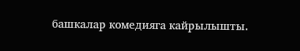башкалар комедияга кайрылышты.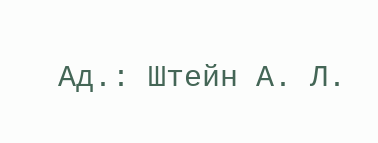Ад.: Штейн А. Л.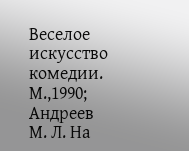Веселое искусство комедии. М.,1990; Андреев М. Л. На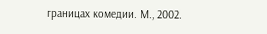границах комедии. М., 2002.